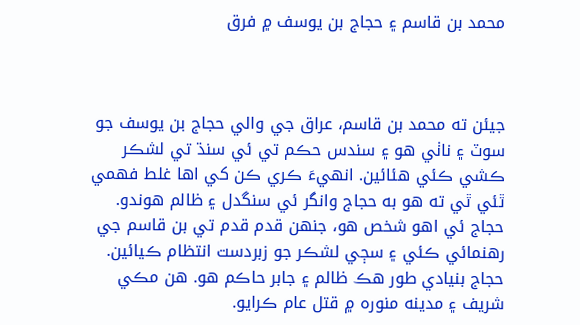محمد بن قاسم ۽ حجاج بن يوسف ۾ فرق



جيئن ته محمد بن قاسم، عراق جي والي حجاج بن يوسف جو سوٽ ۽ ناٺي هو ۽ سندس حڪم تي ئي سنڌ تي لشڪر ڪشي ڪئي هئائين. انهيءَ ڪري ڪن کي اها غلط فهمي ٿئي ٿي ته هو به حجاج وانگر ئي سنگدل ۽ ظالم هوندو. حجاج ئي اهو شخص هو، جنهن قدم قدم تي بن قاسم جي رهنمائي ڪئي ۽ سڄي لشڪر جو زبردست انتظام ڪيائين. حجاج بنيادي طور هڪ ظالم ۽ جابر حاڪم هو. هن مڪي شريف ۽ مدينه منوره ۾ قتل عام ڪرايو.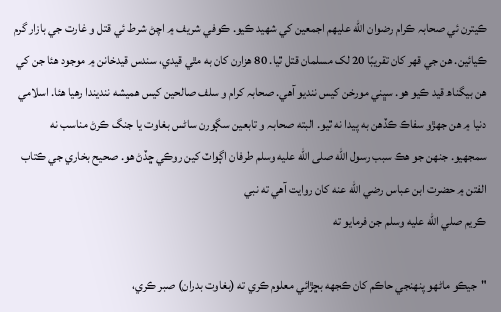ڪيترن ئي صحابہ ڪرام رضوان الله عليهم اجمعين کي شهيد ڪيو. ڪوفي شريف ۾ اچڻ شرط ئي قتل و غارت جي بازار گرم ڪيائين. هن جي قهر کان تقريبًا 20 لک مسلمان قتل ٿيا. 80 هزارن کان به مٿي قيدي، سندس قيدخانن ۾ موجود هئا جن کي هن بيگناھ قيد ڪيو هو. سڀني مورخن کيس ننديو آهي. صحابہ کرام و سلف صالحين کيس هميشه ننديندا رهيا هئا. اسلامي دنيا ۾ هن جهڙو سفاڪ ڪڏهن به پيدا نه ٿيو. البته صحابہ و تابعین سڳورن ساڻس بغاوت يا جنگ ڪرڻ مناسب نه سمجهيو. جنهن جو هڪ سبب رسول الله صلى الله عليه وسلم طرفان اڳواٽ کين روڪي ڇڏڻ هو. صحيح بخاري جي ڪتاب الفتن ۾ حضرت ابن عباس رضي الله عنه کان روايت آهي ته نبي
ڪريم صلي الله عليه وسلم جن فرمايو ته

"جيڪو ماڻهو پنهنجي حاڪم کان ڪجهه بڇڙائي معلوم ڪري ته (بغاوت بدران) صبر ڪري،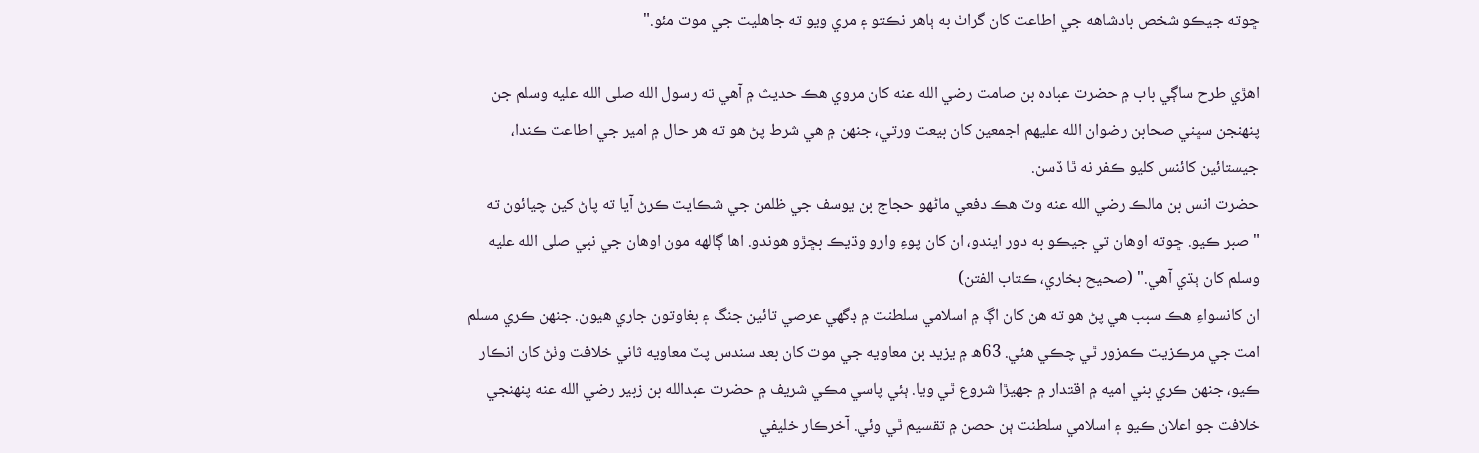ڇوته جيڪو شخص بادشاهه جي اطاعت کان گراٺ به ٻاهر نڪتو ۽ مري ويو ته جاهليت جي موت مئو."

اهڙي طرح ساڳي باب ۾ حضرت عباده بن صامت رضي الله عنه کان مروي هڪ حديث ۾ آهي ته رسول الله صلى الله عليه وسلم جن پنهنجن سڀني صحابن رضوان الله عليهم اجمعين کان بيعت ورتي، جنهن ۾ هي شرط پڻ هو ته هر حال ۾ امير جي اطاعت ڪندا، جيستائين کائنس کليو ڪفر نه ٿا ڏسن.
حضرت انس بن مالڪ رضي الله عنه وٽ هڪ دفعي ماڻهو حجاج بن يوسف جي ظلمن جي شڪايت ڪرڻ آيا ته پاڻ کين چيائون ته
" صبر ڪيو. ڇوته اوهان تي جيڪو به دور ايندو، ان کان پوءِ وارو وڌيڪ بڇڙو هوندو. اها ڳالهه مون اوهان جي نبي صلى الله عليه وسلم کان ٻڌي آهي." (صحيح بخاري، ڪتاب الفتن)
ان کانسواءِ هڪ سبب هي پڻ هو ته هن کان اڳ ۾ اسلامي سلطنت ۾ ڊگهي عرصي تائين جنگ ۽ بغاوتون جاري هيون. جنهن ڪري مسلم امت جي مرڪزيت ڪمزور ٿي چڪي هئي. 63ھ ۾ يزيد بن معاويه جي موت کان بعد سندس پٽ معاويه ثاني خلافت وٺڻ کان انڪار ڪيو، جنهن ڪري بني اميه ۾ اقتدار ۾ جهيڙا شروع ٿي ويا. ٻئي پاسي مڪي شريف ۾ حضرت عبدالله بن زبير رضي الله عنه پنهنجي خلافت جو اعلان ڪيو ۽ اسلامي سلطنت ٻن حصن ۾ تقسيم ٿي وئي. آخرڪار خليفي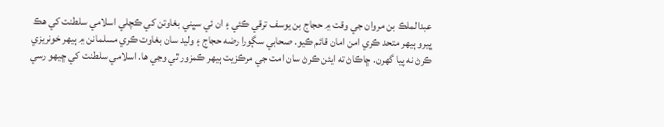عبدالملڪ بن مروان جي وقت ۾ حجاج بن يوسف ترقي ڪئي ۽ ان ئي سڀني بغاوتن کي ڪچلي اسلامي سلطنت کي هڪ ڀيرو ٻيهر متحد ڪري امن امان قائم ڪيو. صحابي سڳورا رضه حجاج ۽ وليد سان بغاوت ڪري مسلمانن ۾ ٻيهر خونريزي ڪرڻ نه پيا گهرن. ڇاڪاڻ ته ايئن ڪرڻ سان امت جي مرڪزيت ٻيهر ڪمزور ٿي وڃي ها. اسلامي سلطنت کي ڇيهو رسي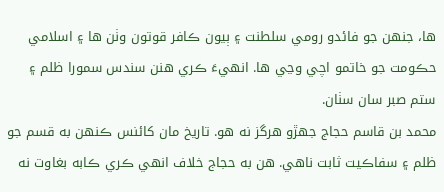ها، جنهن جو فائدو رومي سلطنت ۽ ٻيون ڪافر قوتون وٺن ها ۽ اسلامي حڪومت جو خاتمو اچي وڃي ها. انهيءَ ڪري هنن سندس سمورا ظلم ۽ ستم صبر سان سٺان.
محمد بن قاسم حجاج جهڙو هرگز نه هو. تاريخ مان کائنس ڪنهن به قسم جو ظلم ۽ سفاڪيت ثابت ناهي. هن به حجاج خلاف انهي ڪري ڪابه بغاوت نه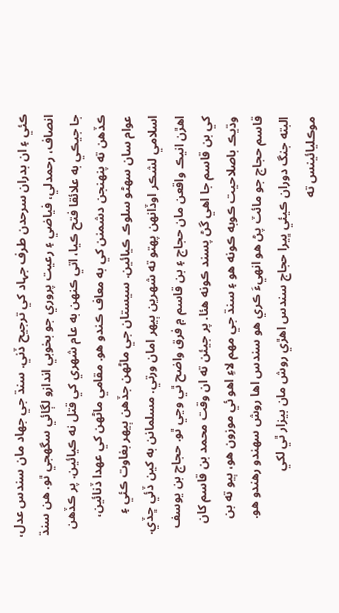ڪئي ۽ ان بدران سرحدن طرف جہاد کي ترجيح ڏني. سنڌ جي جهاد مان سندس عدل، انصاف، رحمدلي، فياضي ۽ رعيت پروري جو بخوبي اندازو لڳائي سگهجي ٿو. هن سنڌ جا جيڪي به علائقا فتح ڪيا، اتي ڪنهن به عام شهري کي قتل نه ڪيائين. پر ڪڏهن ڪڏهن ته پنهنجن دشمنن کي به معاف ڪندو هو. مقامي ماڻهن کي عهدا ڏنائين، عوام سان سهڻو سلوڪ ڪيائين. سيستان جي ماڻهن جڏهن ٻيهر بغاوت ڪئي ۽ اسلامي لشڪر اوڏانهن پهتو ته شهرين ٻيهر امان ورتي. مسلمانن به کين ڏئي ڇڏي. اهڙن انيڪ واقعن مان حجاج ۽ بن قاسم ۾ فرق واضح ٿي وڃي ٿو. حجاج بن يوسف کي بن قاسم جا اهي گڻ پسند ڪونه هئا. پر جيئن ته ان وقت محمد بن قاسم کان وڌيڪ باصلاحيت ڪوبه ڪونه هو ۽ سنڌ جي مهم لاءِ اهو ئي موزون هو، ٻيو ته بن قاسم حجاج جو مائٽ پڻ هو انهيءَ ڪري هو سندس اها روش سهندو رهندو هو. البته جنگ دوران ڪيئي ڀيرا حجاج سندس اهڙي روش مان بيزار ٿي لکي
موڪليائينس ته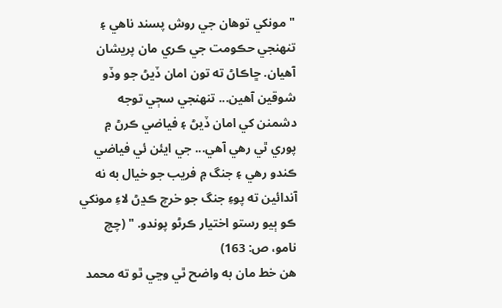"مونکي توهان جي روش پسند ناهي ۽ تنهنجي حڪومت جي ڪري مان پريشان آهيان. ڇاڪاڻ ته تون امان ڏيڻ جو وڏو شوقين آهين... تنهنجي سڄي توجه دشمنن کي امان ڏيڻ ۽ فياضي ڪرڻ ۾ پوري ٿي رهي آهي... جي ايئن ئي فياضي ڪندو رهي ۽ جنگ ۾ فريب جو خيال به نه آندائين ته پوءِ جنگ جو خرچ ڪڍڻ لاءِ مونکي ڪو ٻيو رستو اختيار ڪرڻو پوندو. " (چچ نامو، ص: 163)
هن خط مان به واضح ٿي وڃي ٿو ته محمد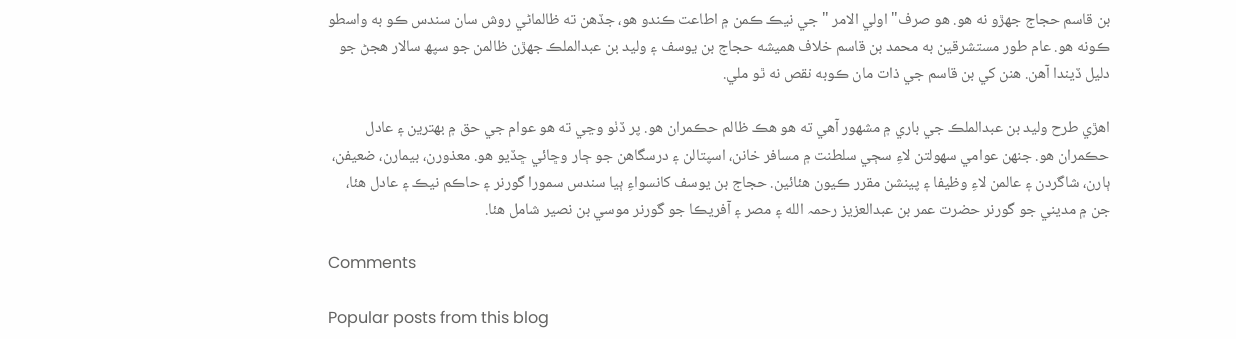بن قاسم حجاج جهڙو نه هو. هو صرف" اولي الامر " جي نيڪ ڪمن ۾ اطاعت ڪندو هو، جڏهن ته ظالماڻي روش سان سندس ڪو به واسطو ڪونه هو. عام طور مستشرقين به محمد بن قاسم خلاف هميشه حجاج بن يوسف ۽ وليد بن عبدالملڪ جهڙن ظالمن جو سپھ سالار هجڻ جو دليل ڏيندا آهن. هنن کي بن قاسم جي ذات مان ڪوبه نقص نه ٿو ملي.

اهڙي طرح وليد بن عبدالملڪ جي باري ۾ مشهور آهي ته هو هڪ ظالم حڪمران هو. پر ڏٺو وڃي ته هو عوام جي حق ۾ بهترين ۽ عادل حڪمران هو. جنهن عوامي سهولتن لاءِ سڄي سلطنت ۾ مسافر خانن، اسپتالن ۽ درسگاهن جو ڄار وڇائي ڇڏيو هو. معذورن، بيمارن، ضعيفن، ٻارن، شاگردن ۽ عالمن لاءِ وظيفا ۽ پينشن مقرر ڪيون هئائين. حجاج بن يوسف کانسواءِ ٻيا سندس سمورا گورنر ۽ حاڪم نيڪ ۽ عادل هئا، جن ۾ مديني جو گورنر حضرت عمر بن عبدالعزيز رحمہ الله ۽ مصر ۽ آفريڪا جو گورنر موسي بن نصير شامل هئا.

Comments

Popular posts from this blog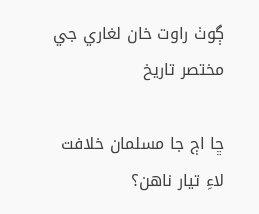ڳوٺ راوت خان لغاري جي مختصر تاريخ

ڇا اڄ جا مسلمان خلافت لاءِ تيار ناهن؟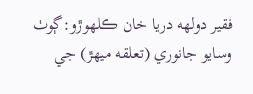فقير دولهه دريا خان ڪلهوڙو:ڳوٺ وسايو جانوري (تعلقه ميهڙ) جي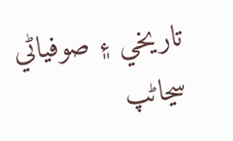تاريخي ۽ صوفياڻي سڃاڻپ